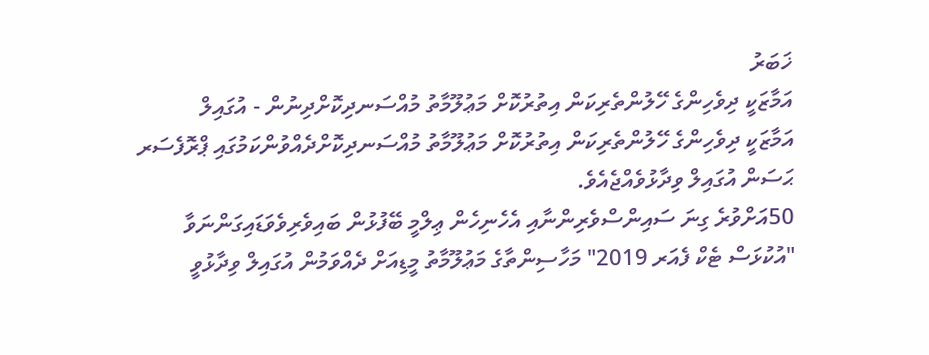ޚަބަރު
އަމާޒަކީ ދިވެހިންގެ ހޭލުންތެރިކަން އިތުރުކޮށް މަޢުލޫމާތު މުއްސަނދިކޮށްދިނުން - އުގައިލް
އަމާޒަކީ ދިވެހިންގެ ހޭލުންތެރިކަން އިތުރުކޮށް މަޢުލޫމާތު މުއްސަނދިކޮށްދެއްވުންކަމުގައި ޕްރޮފެސަރ ޙަސަން އުގައިލް ވިދާޅުވެއްޖެއެވެ.
50އަށްވުރެ ގިނަ ސައިންސްވެރިންނާއި އެހެނިހެން ޢިލްމީ ބޭފުޅުން ބައިވެރިވެވަޑައިގަންނަވާ "އުކުޅަސް ޓެކް ފެއަރ 2019" މަހާސިންތާގެ މަޢުލޫމާތު މީޑިއަށް ދެއްވަމުން އުގައިލް ވިދާޅުވީ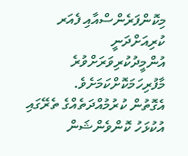މިކޮންފަރެންސްއާއި ފެއަރ ކުރިއަށްދަނީ އުންމީދުކުރިވަރަށްވުރެ މާފުރިހަމަކޮށްކަމަށެވެ.
އެގޮތުން ކުރުމުއްދަތެއްގެ ތެރޭގައި އުކުޅަހު ކޮންވެންޝަން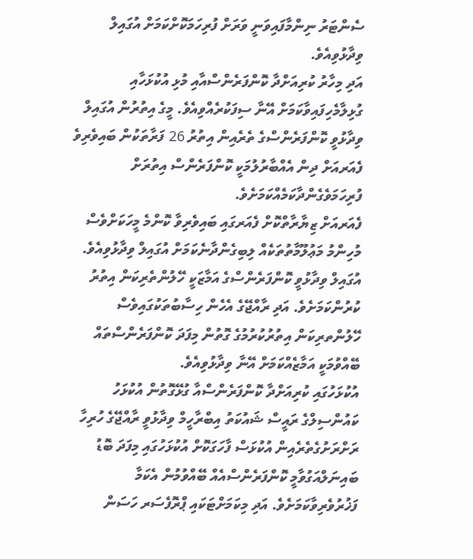ސެންޓަރު ނިންމާފައިވަނީ ވަރަށް ފުރިހަމަކޮށްކަމަށް އުގައިލް ވިދާޅުވިއެވެ.
އަދި މިހާރު ކުރިއަށްދާ ކޮންފަރެންސްއާއި މުޅި އުކުޅަހާއި ގުޅިލާމެހިފައިވާކަމަށް އޭނާ ސިފަކުރެއްވިއެވެ. މީގެ އިތުރުން އުގައިލް ވިދާޅުވީ ކޮންފަރެންސްގެ ތެރެއިން އިތުރު 26 ފަރާތަކުން ބައިވެރިވެ ފެއަރއަށް ދިން އެއްބާރުލުމަކީ ކޮންފަރެންސް އިތުރަށް ފުރިހަމަވެގެންދާކަމެއްކަމަށެވެ.
ފެއަރއަށް ޒިޔާރާތްކޮށް ފެއަރގައި ބައިވެރިވާ ކޮންމެ މީހަކަށްވެސް މުހިންމު މަޢުލޫމާތުތަކެއް ލިބިގެންދާނެކަމަށް އުގައިލް ވިދާޅުވިއެވެ. އުގައިލް ވިދާޅުވީ ކޮންފަރެންސްގެ އަމާޒަކީ ހޭލުންތެރިކަން އިތުރު ކުރުންކަމަށެވެ. އަދި ރާއްޖޭގެ އެހެން ހިސާބުތަކުގައިވެސް ހޭލުންތރިކަން އިތުރުކުރުމުގެ ގޮތުން މިފަދަ ކޮންފަރެންސްތައް ބޭއްވުމަކީ އަމާޒެއްކަމަށް އޭނާ ވިދާޅުވިއެވެ.
އުކުޅަހުގައި ކުރިއަށްދާ ކޮންފަރެންސްއާ ގުޅޭގޮތުން އުކުޅަހު ކައުންސިލްގެ ރައީސް ޝައުކަތު އިބްރާހީމް ވިދާޅުވީ ރާއްޖޭގެ ހުރިހާ ރަށްރަށުގެތެރެއިން އުކުޅަސް ފާހަގަކޮށް އުކުޅަހުގައި މިފަދަ ބޮޑު ބައިނަލްއަގުވާމީ ކޮންފަރެންސްއެއް ބޭއްވުމުން އެކަމާ ފަޚުރުވެރިވާކަމަށެވެ. އަދި މިކަމަށްޓަކައި ޕްރޮފެސަރ ހަސަން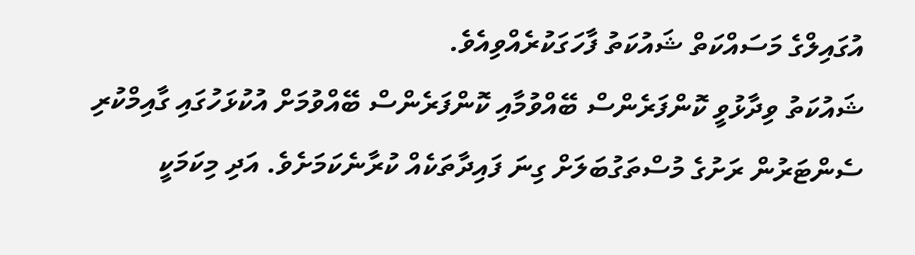އުގައިލްގެ މަސައްކަތް ޝައުކަތު ފާހަގަކުރެއްވިއެވެ.
ޝައުކަތު ވިދާޅުވީ ކޮންފަރެންސް ބޭއްވުމާއި ކޮންފަރެންސް ބޭއްވުމަށް އުކުޅަހުގައި ގާއިމްކުރި ސެންޓަރުން ރަށުގެ މުސްތަގުބަލަށް ގިނަ ފައިދާތަކެއް ކުރާނެކަމަށެވެ. އަދި މިކަމަކީ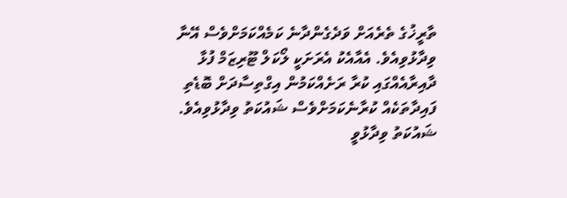ތާރީޚުގެ ތެރެއަށް ވަދެގެންދާނެ ކަމެއްކަމަށްވެސް އޭނާ ވިދާޅުވިއެވެ. އެއާއެކު އެރަށަކީ ލޯކަލް ޓޫރިޒަމް ފުޅާ ދާއިރާއެއްގައި ކުރާ ރަށެއްކަމުން އިގްތިސާދަށް ބޮޑެތި ފައިދާތަކެއް ކުރާނެކަމަށްވެސް ޝައުކަތު ވިދާޅުވިއެވެ.
ޝައުކަތު ވިދާޅުވީ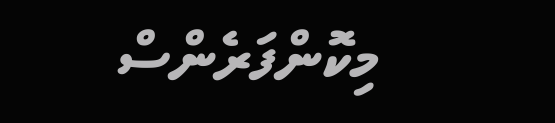މިކޮންފަރެންސް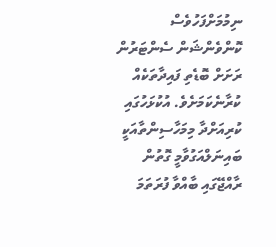ނިމުމަށްފަހުވެސް ކޮންވެންޝަން ސެންޓަރުން ރަށަށް ބޮޑެތި ފައިދާތަކެއް ކުރާނެކަމަށެވެ. އުކުޅަހުގައި ކުރިއަށްދާ މިމަހާސިންތާއަކީ ބައިނަލްއަގުވާމީ ގޮތުން ރާއްޖޭގައި ބާއްވާ ފުރަތަމަ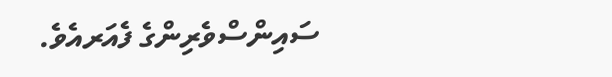ސައިންސްވެރިންގެ ފެއަރއެވެ.